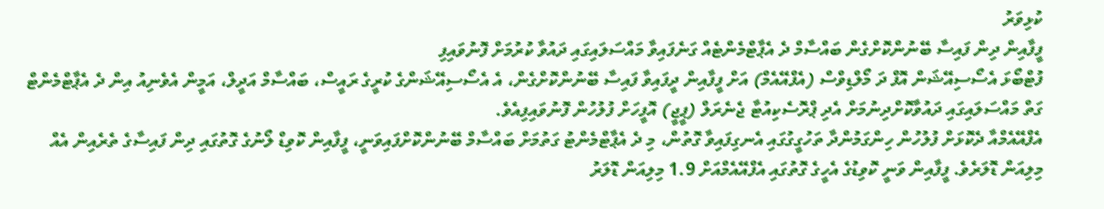ކުޅިވަރު
ފީފާއިން ދިން ފައިސާ ބޭނުންކޮށްގެން ބައްސާމް ދެ އެޕާޓްމެންޓެއް ގަނެފައިވާ މައްސަލައިގައި ދައުވާ ކުރުމަށް ފޮނުވައިފި
ފުޓްބޯޅަ އެސޯސިއޭޝަން އޮފް ދަ މޯލްޑިވްސް (އެފްއޭއެމް) އަށް ފީފާއިން ދީފައިވާ ފައިސާ ބޭނުންކޮށްގެން، އެ އެސޯސިއޭޝަންގެ ކުރީގެ ރައީސް، ބައްސާމް އަދީލް، އަމީން އެވެނިއު އިން ދެ އެޕާޓްމެންޓް ގަތް މައްސަލައިގައި ދައުވާކޮށްދިނުމަށް އެދި ޕްރޮސެކިއުޓާ ޖެނެރަލް (ޕީޖީ) އޮފީހަށް ފުލުހުން ފޮނުވައިފިއެވެ.
އެފްއޭއެމްއާ ދެކޮޅަށް ފުލުހުން ހިންގަމުންދާ ތަހުގީގުގައި އެނގިފައިވާ ގޮތުން، މި ދެ އެޕާޓްމެންޓު ގަތުމަށް ބައްސާމް ބޭނުންކޮށްފައިވަނީ، ފީފާއިން ކޮވިޑް ލޯނުގެ ގޮތުގައި ދިން ފައިސާގެ ތެރެއިން އެއް މިލިއަން ޑޮލަރެވެ. ފީފާއިން ވަނީ ކޮވިޑުގެ އެހީގެ ގޮތުގައި އެފްއޭއެމްއަށް 1.9 މިލިއަން ޑޮލަރު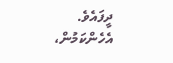ދީފައެވެ. އެހެންކަމުން،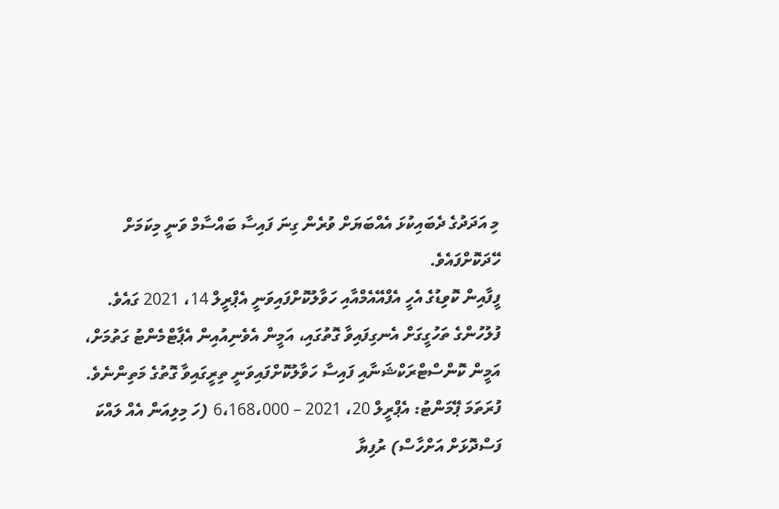މި އަދަދުގެ ދެބައިކުޅަ އެއްބަޔަށް ވުރެން ގިނަ ފައިސާ ބައްސާމް ވަނީ މިކަމަށް ހޭދަކޮށްފައެވެ.
ފީފާއިން ކޮވިޑުގެ އެހީ އެފްއޭއެމްއާއި ހަވާލުކޮށްފައިވަނީ އެޕްރީލް 14، 2021 ގައެވެ. ފުލުހުންގެ ތަހުގީގަށް އެނގިފައިވާ ގޮތުގައި، އަމީން އެވެނިއުއިން އެޕާޓްމެންޓު ގަތުމަށް، އަމީން ކޮންސްޓްރަކްޝަނާއި ފައިސާ ހަވާލުކޮށްފައިވަނީ ތިރީގައިވާ ގޮތުގެ މަތިންނެވެ.
ފުރަތަމަ ޕޭމަންޓު: އެޕްރީލް 20، 2021 – 6،168،000 (ހަ މިލިއަން އެއް ލައްކަ ފަސްދޮޅަށް އަށްހާސް) ރުފިޔާ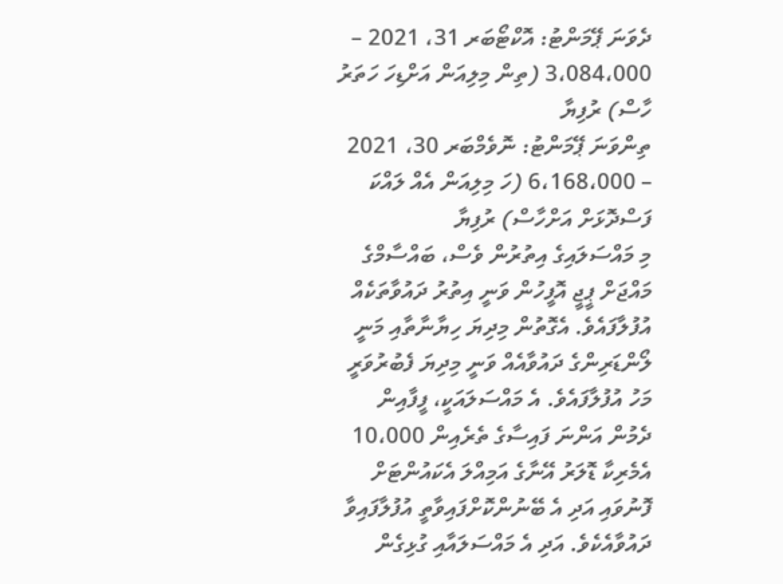ދެވަނަ ޕޭމަންޓު: އޮކްޓޯބަރ 31، 2021 – 3،084،000 (ތިން މިލިއަން އަށްޑިހަ ހަތަރު ހާސް) ރުފިޔާ
ތިންވަނަ ޕޭމަންޓު: ނޮވެމްބަރ 30، 2021 – 6،168،000 (ހަ މިލިއަން އެއް ލައްކަ ފަސްދޮޅަށް އަށްހާސް) ރުފިޔާ
މި މައްސަލައިގެ އިތުރުން ވެސް، ބައްސާމްގެ މައްޖަށް ޕީޖީ އޮފީހުން ވަނީ އިތުރު ދައުވާތަކެއް އުފުލާފައެވެ. އެގޮތުން މިދިޔަ ހިޔާނާތާއި މަނީ ލޯންޑަރިންގެ ދައުވާއެއް ވަނީ މިދިޔަ ފެބުރުވަރީ މަހު އުފުލާފައެވެ. އެ މައްސަލައަކީ، ފީފާއިން ދެމުން އަންނަ ފައިސާގެ ތެރެއިން 10،000 އެމެރިކާ ޑޮލަރު އޭނާގެ އަމިއްލަ އެކައުންޓަށް ފޮނުވައި އަދި އެ ބޭނުންކޮށްފައިވާތީ އުފުލާފައިވާ ދައުވާއެކެވެ. އަދި އެ މައްސަލައާއި ގުޅިގެން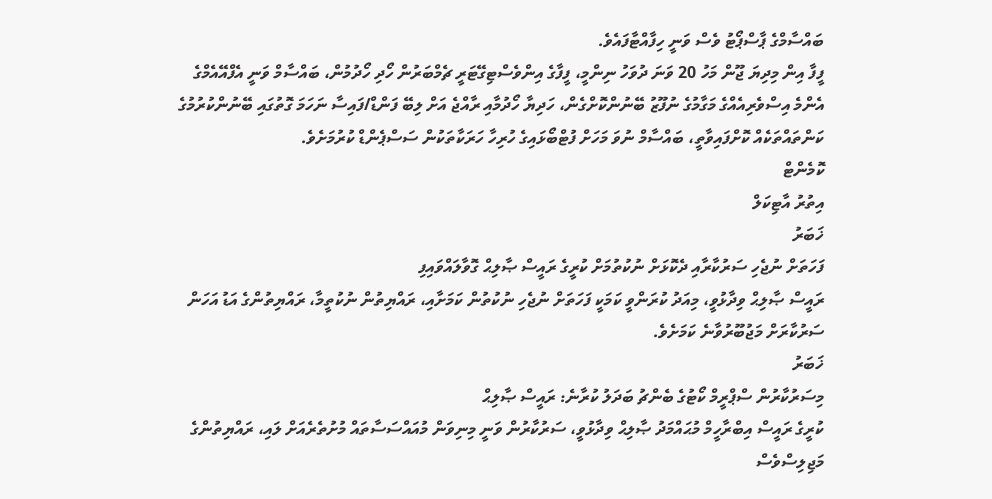ބައްސާމްގެ ޕާސްޕޯޓު ވެސް ވަނީ ހިފާއްޓާފައެވެ.
ފީފާ އިން މިދިޔަ ޖޫން މަހު 20 ވަނަ ދުވަހު ނިންމީ، ފީފާގެ އިންވެސްޓިގޭޓަރީ ޗެމްބަރުން ހޯދި ހޯދުމުން، ބައްސާމް ވަނީ އެފްއޭއެމްގެ އެންމެ އިސްވެރިއެއްގެ މަގާމުގެ ނުފޫޒު ބޭނުންކޮށްގެން، ހަދިޔާ ހޯދުމާއި ރާއްޖެ އަށް ލިބޭ ފަންޑް/ފައިސާ ނަހަމަ ގޮތުގައި ބޭނުންކުރުމުގެ ކަންތައްތަކެއް ކޮށްފައިވާތީ، ބައްސާމް ނުވަ މަހަށް ފުޓްބޯޅައިގެ ހުރިހާ ހަރަކާތަކުން ސަސްޕެންޑް ކުރުމަށެވެ.
ކޮމެންޓް
އިތުރު އާޓިކަލް
ޚަބަރު
ފަހަތަށް ނުޖެހި ސަރުކާރާއި ދެކޮޅަށް ނުކުތުމަށް ކުރީގެ ރައީސް ޞާލިޙް ގޮވާލައްވައިފި
ރައީސް ޞާލިޙް ވިދާޅުވީ، މިއަދު ކުރަންވީ ކަމަކީ ފަހަތަށް ނުޖެހި ނުކުތުން ކަމަށާއި، ރައްޔިތުން ނުކުތީމާ، ރައްޔިތުންގެ އަޑު އަހަން ސަރުކާރަށް މަޖުބޫރުވާނެ ކަމަށެވެ.
ޚަބަރު
މިސަރުކާރުން ސްޕްރީމް ކޯޓުގެ ބެންޗު ބަދަލު ކުރާނެ: ރައީސް ޞާލިޙް
ކުރީގެ ރައީސް އިބްރާހީމް މުޙައްމަދު ޞާލިޙް ވިދާޅުވީ، ސަރުކާރުން ވަނީ މިނިވަން މުއައްސަސާތައް މުށުތެރެއަށް ލައި، ރައްޔިތުންގެ މަޖިލިސްވެސް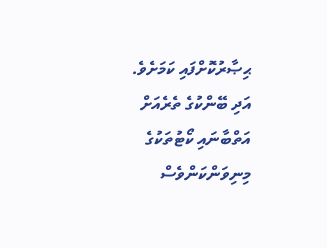ޙިޞާރުކޮށްފައި ކަމަށެވެ. އަދި ބޭންކުގެ ތެރެއަށް އަތްބާނައި ކޯޓުތަކުގެ މިނިވަންކަންވެސް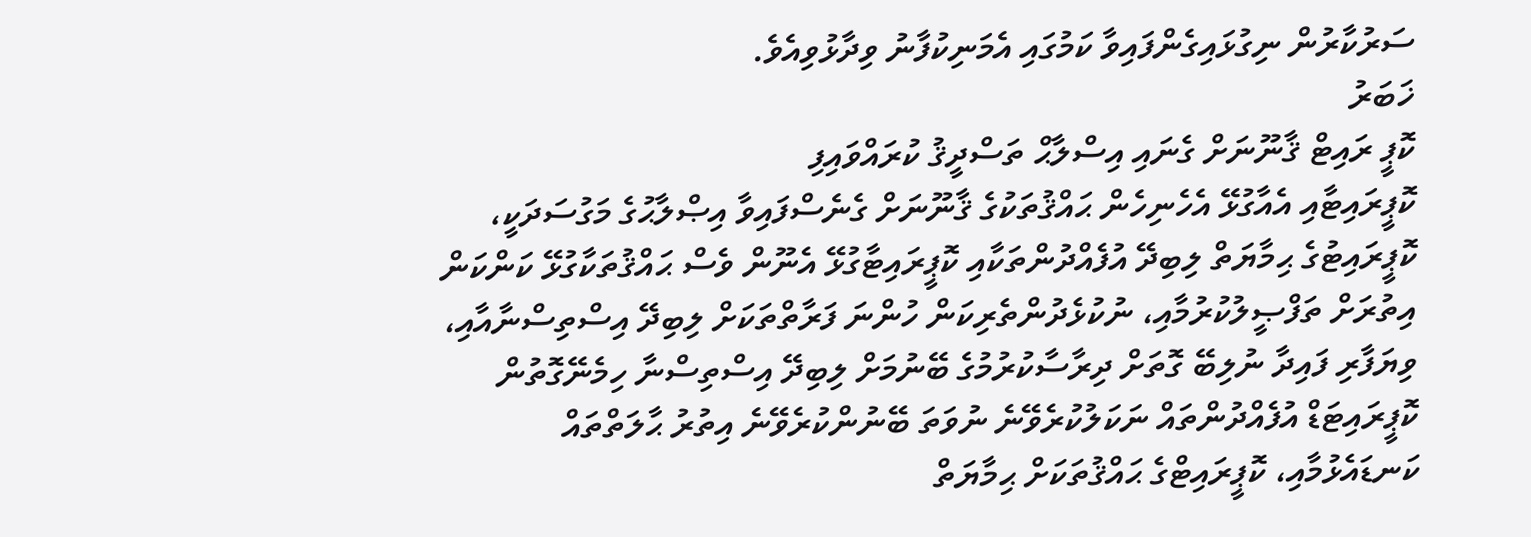ސަރުކާރުން ނިގުޅައިގެންފައިވާ ކަމުގައި އެމަނިކުފާނު ވިދާޅުވިއެވެ.
ޚަބަރު
ކޮޕީ ރައިޓް ޤާނޫނަށް ގެނައި އިސްލާޙް ތަސްދީޤު ކުރައްވައިފި
ކޮޕީރައިޓާއި އެއާގުޅޭ އެހެނިހެން ޙައްޤުތަކުގެ ޤާނޫނަށް ގެނެސްފައިވާ އިޞްލާޙުގެ މަގުސަދަކީ، ކޮޕީރައިޓުގެ ޙިމާޔަތް ލިބިދޭ އުފެއްދުންތަކާއި ކޮޕީރައިޓާގުޅޭ އެނޫން ވެސް ޙައްޤުތަކާގުޅޭ ކަންކަން އިތުރަށް ތަފްޞީލުކުރުމާއި، ނުކުޅެދުންތެރިކަން ހުންނަ ފަރާތްތަކަށް ލިބިދޭ އިސްތިސްނާއާއި، ވިޔަފާރި ފައިދާ ނުލިބޭ ގޮތަށް ދިރާސާކުރުމުގެ ބޭނުމަށް ލިބިދޭ އިސްތިސްނާ ހިމެނޭގޮތުން ކޮޕީރައިޓަޑް އުފެއްދުންތައް ނަކަލުކުރެވޭނެ ނުވަތަ ބޭނުންކުރެވޭނެ އިތުރު ޙާލަތްތައް ކަނޑައެޅުމާއި، ކޮޕީރައިޓްގެ ޙައްޤުތަކަށް ޙިމާޔަތް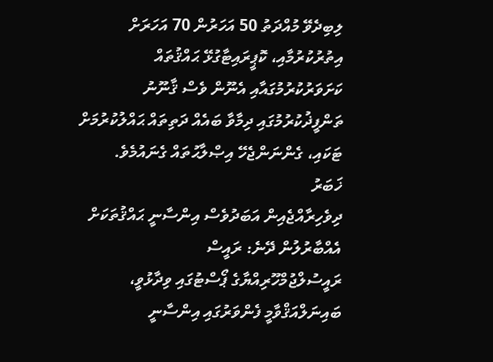ލިބިދެވޭ މުއްދަތު 50 އަހަރުން 70 އަހަރަށް އިތުރުކުރުމާއި، ކޮޕީރައިޓާގުޅޭ ޙައްޤުތައް ކަށަވަރުކުރުމުގައާއި އެނޫން ވެސް ޤާނޫނު ތަންފީޛުކުރުމުގައި ދިމާވާ ބައެއް ދަތިތައް ޙައްލުކުރުމަށް ޓަކައި، ގެންނަންޖެހޭ އިޞްލާޙުތައް ގެނައުމެވެ.
ޚަބަރު
ދިވެހިރާއްޖެއިން އަބަދުވެސް އިންސާނީ ޙައްޤުތަކަށް އެއްބާރުލުން ދޭނެ: ރައީސް
ރައީސުލްޖުމްހޫރިއްޔާގެ ޕޯސްޓުގައި ވިދާޅުވީ، ބައިނަލްއަޤްވާމީ ފެންވަރުގައި އިންސާނީ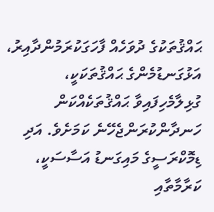ޙައްޤުތަކުގެ ދުވަހެއް ފާހަގަކުރަމުންދާއިރު، އަޅުގަނޑުމެންގެ ޙައްޤުތަކަކީ، ގުޅިލާމެހިފައިވާ ޙައްޤުތަކެއްކަން ހަނދާންކުރަންޖެހޭނެ ކަމަށެވެ. އަދި ޑިމޮކްރަސީގެ މައިގަނޑު އަސާސަކީ، ކަރާމާތާއި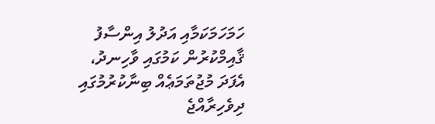ހަމަހަމަކަމާއި އަދުލު އިންސާފު ޤާއިމްކުރުން ކަމުގައި ވާހިނދު، އެފަދަ މުޖުތަމަޢެއް ބިނާކުރުމުގައި ދިވެހިރާއްޖެ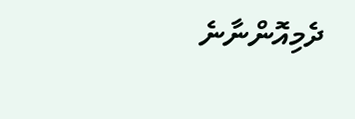ދެމިއޮންނާނެ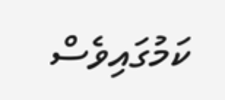ކަމުގައިވެސް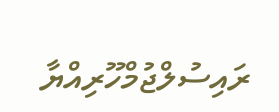ރައިސުލްޖުމްހޫރިއްޔާ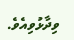ވިދާޅުވިއެވެ.